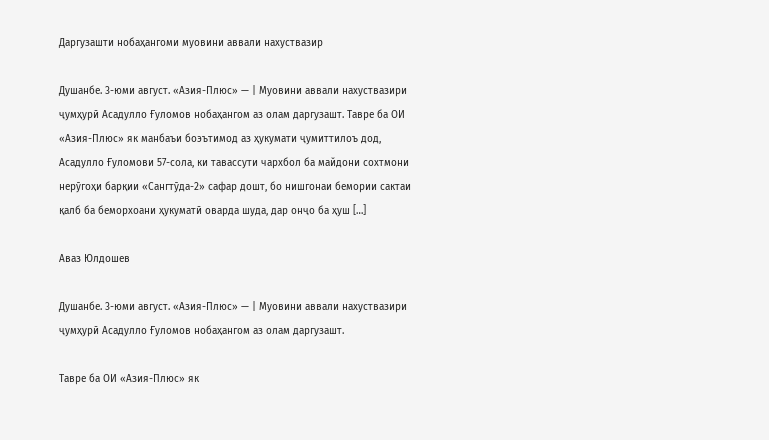Даргузашти нобаҳангоми муовини аввали нахуствазир

Душанбе. 3-юми август. «Азия-Плюс» — | Муовини аввали нахуствазири ҷумҳурӣ Асадулло Ғуломов нобаҳангом аз олам даргузашт. Тавре ба ОИ «Азия-Плюс» як манбаъи боэътимод аз ҳукумати ҷумиттилоъ дод, Асадулло Ғуломови 57-сола, ки тавассути чархбол ба майдони сохтмони нерӯгоҳи барқии «Сангтӯда-2» сафар дошт, бо нишгонаи бемории сактаи қалб ба беморхоани ҳукуматӣ оварда шуда, дар онҷо ба ҳуш […]

Аваз Юлдошев

Душанбе. 3-юми август. «Азия-Плюс» — | Муовини аввали нахуствазири ҷумҳурӣ Асадулло Ғуломов нобаҳангом аз олам даргузашт.

Тавре ба ОИ «Азия-Плюс» як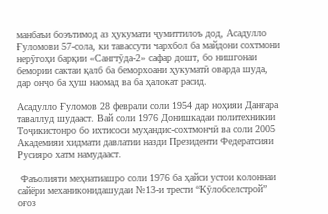манбаъи боэътимод аз ҳукумати ҷумиттилоъ дод, Асадулло Ғуломови 57-сола, ки тавассути чархбол ба майдони сохтмони нерӯгоҳи барқии «Сангтӯда-2» сафар дошт, бо нишгонаи бемории сактаи қалб ба беморхоани ҳукуматӣ оварда шуда, дар онҷо ба ҳуш наомад ва ба ҳалокат расид.

Асадулло Ғуломов 28 феврали соли 1954 дар ноҳияи Данғара таваллуд шудааст. Вай соли 1976 Донишкадаи политехникии Тоҷикистонро бо ихтисоси муҳандис-сохтмончӣ ва соли 2005 Академияи хидмати давлатии назди Президенти Федератсияи Русияро хатм намудааст.

 Фаъолияти меҳнатиашро соли 1976 ба ҳайси устои колоннаи сайёри механиконидашудаи №13-и трести “Кӯлобселстрой” оғоз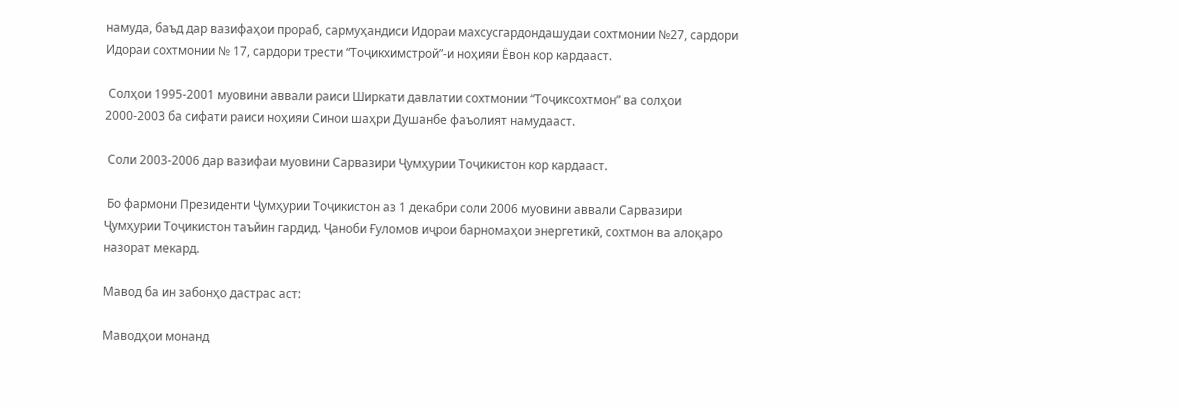намуда, баъд дар вазифаҳои прораб, сармуҳандиси Идораи махсусгардондашудаи сохтмонии №27, сардори Идораи сохтмонии № 17, сардори трести “Тоҷикхимстрой”-и ноҳияи Ёвон кор кардааст.

 Солҳои 1995-2001 муовини аввали раиси Ширкати давлатии сохтмонии “Тоҷиксохтмон” ва солҳои 2000-2003 ба сифати раиси ноҳияи Cинои шаҳри Душанбе фаъолият намудааст.

 Соли 2003-2006 дар вазифаи муовини Сарвазири Ҷумҳурии Тоҷикистон кор кардааст.

 Бо фармони Президенти Ҷумҳурии Тоҷикистон аз 1 декабри соли 2006 муовини аввали Сарвазири Ҷумҳурии Тоҷикистон таъйин гардид. Ҷаноби Ғуломов иҷрои барномаҳои энергетикӣ, сохтмон ва алоқаро назорат мекард.

Мавод ба ин забонҳо дастрас аст:

Маводҳои монанд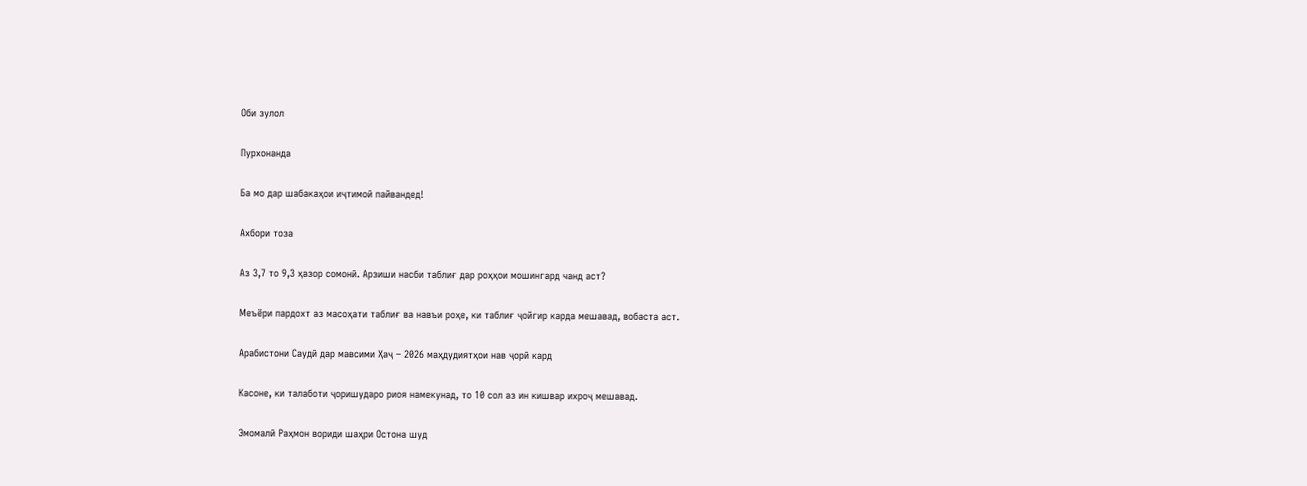Оби зулол

Пурхонанда

Ба мо дар шабакаҳои иҷтимоӣ пайвандед!

Ахбори тоза

Аз 3,7 то 9,3 ҳазор сомонӣ. Арзиши насби таблиғ дар роҳҳои мошингард чанд аст?

Меъёри пардохт аз масоҳати таблиғ ва навъи роҳе, ки таблиғ ҷойгир карда мешавад, вобаста аст.

Арабистони Саудӣ дар мавсими Ҳаҷ – 2026 маҳдудиятҳои нав ҷорӣ кард

Касоне, ки талаботи ҷоришударо риоя намекунад, то 10 сол аз ин кишвар ихроҷ мешавад.

Эмомалӣ Раҳмон вориди шаҳри Остона шуд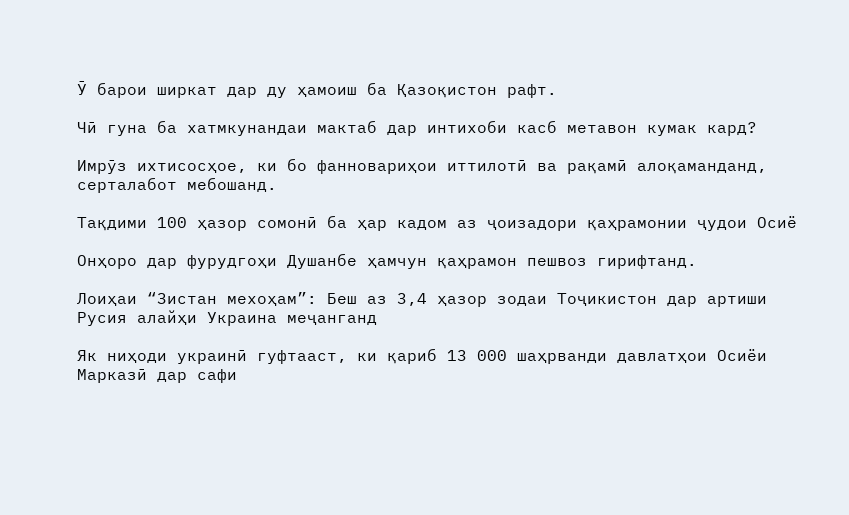Ӯ барои ширкат дар ду ҳамоиш ба Қазоқистон рафт.

Чӣ гуна ба хатмкунандаи мактаб дар интихоби касб метавон кумак кард?

Имрӯз ихтисосҳое, ки бо фанновариҳои иттилотӣ ва рақамӣ алоқаманданд, серталабот мебошанд.

Тақдими 100 ҳазор сомонӣ ба ҳар кадом аз ҷоизадори қаҳрамонии ҷудои Осиё

Онҳоро дар фурудгоҳи Душанбе ҳамчун қаҳрамон пешвоз гирифтанд.

Лоиҳаи “Зистан мехоҳам”: Беш аз 3,4 ҳазор зодаи Тоҷикистон дар артиши Русия алайҳи Украина меҷанганд

Як ниҳоди украинӣ гуфтааст, ки қариб 13 000 шаҳрванди давлатҳои Осиёи Марказӣ дар сафи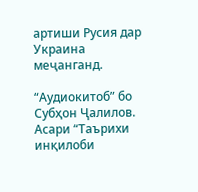артиши Русия дар Украина меҷанганд.

“Аудиокитоб” бо Субҳон Ҷалилов. Асари “Таърихи инқилоби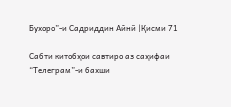Бухоро”-и Садриддин Айнӣ |Қисми 71

Cабти китобҳои савтиро аз саҳифаи “Телеграм”-и бахши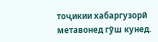тоҷикии хабаргузорӣ метавонед гӯш кунед.